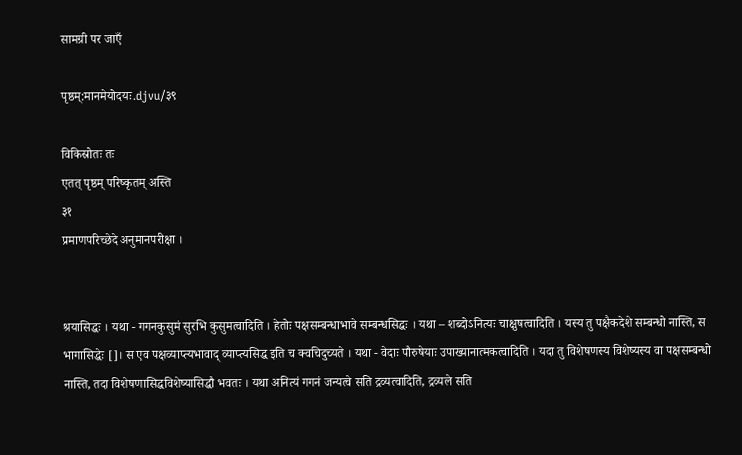सामग्री पर जाएँ

पृष्ठम्:मानमेयोदयः.djvu/३९

विकिस्रोतः तः
एतत् पृष्ठम् परिष्कृतम् अस्ति
३१
प्रमाणपरिच्छेदे अनुमानपरीक्षा ।


श्रयासिद्धः । यथा - गगनकुसुमं सुरभि कुसुमत्वादिति । हेतोः पक्षसम्बन्धाभावे सम्बन्धसिद्धः । यथा – शब्दोऽनित्यः चाक्षुषत्वादिति । यस्य तु पक्षैकदेशे सम्बन्धो नास्ति, स भागासिद्धेः []। स एव पक्षव्याप्त्यभावाद् व्याप्त्यसिद्ध इति च क्वचिदुच्यते । यथा - वेदाः पौरुषेयाः उपाख्यानात्मकत्वादिति । यदा तु विशेषणस्य विशेष्यस्य वा पक्षसम्बन्धो नास्ति, तदा विशेषणासिद्धविशेष्यासिद्धौ भवतः । यथा अनित्यं गगनं जन्यत्वे सति द्रव्यत्वादिति, द्रव्यले सति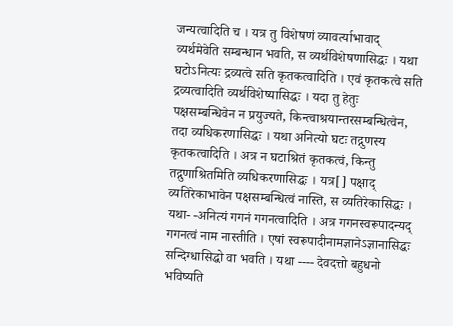जन्यत्वादिति च । यत्र तु विशेषणं व्यावर्त्याभावाद् व्यर्थमेवेति सम्बन्धान भवति, स व्यर्थविशेषणासिद्धः । यथा घटोऽनित्यः द्रव्यत्वे सति कृतकत्वादिति । एवं कृतकत्वे सति द्रव्यत्वादिति व्यर्थविशेष्यासिद्धः । यदा तु हेतुः पक्षसम्बन्धिवेन न प्रयुज्यते, किन्त्वाश्रयान्तरसम्बन्धित्वेन, तदा व्यधिकरणासिद्धः । यथा अनित्यो घटः तद्गुणस्य कृतकत्वादिति । अत्र न घटाश्रितं कृतकत्वं, किन्तु तद्गुणाश्रितमिति व्यधिकरणासिद्धः । यत्र[] पक्षाद् व्यतिरेकाभावेन पक्षसम्बन्धित्वं नास्ति, स व्यतिरेकासिद्धः । यथा- -अनित्यं गगनं गगनत्वादिति । अत्र गगनस्वरूपादन्यद् गगनत्वं नाम नास्तीति । एषां स्वरूपादीनामज्ञानेऽज्ञानासिद्धः सन्दिग्धासिद्धो वा भवति । यथा ---- देवदत्तो बहुधनो भविष्यति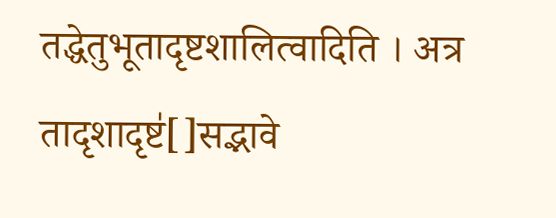तद्धेतुभूतादृष्टशालित्वादिति । अत्र तादृशादृष्ट॑[]सद्भावे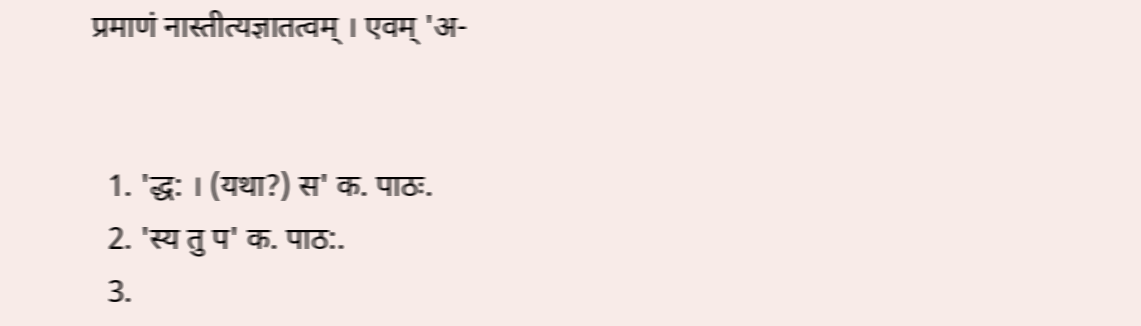प्रमाणं नास्तीत्यज्ञातत्वम् । एवम् 'अ-


  1. 'द्ध: । (यथा?) स' क. पाठः.
  2. 'स्य तु प' क. पाठ:.
  3.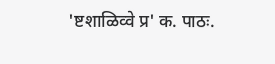'ष्टशाळिव्वे प्र' क. पाठः.